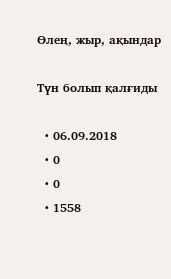Өлең, жыр, ақындар

Түн болып қалғиды

  • 06.09.2018
  • 0
  • 0
  • 1558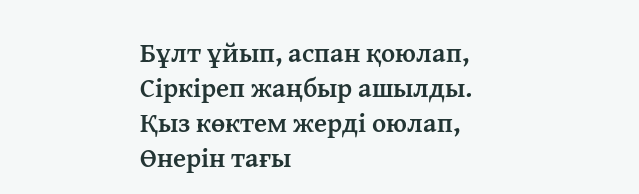Бұлт ұйып, аспан қоюлап,
Сіркіреп жаңбыр ашылды.
Қыз көктем жерді оюлап,
Өнерін тағы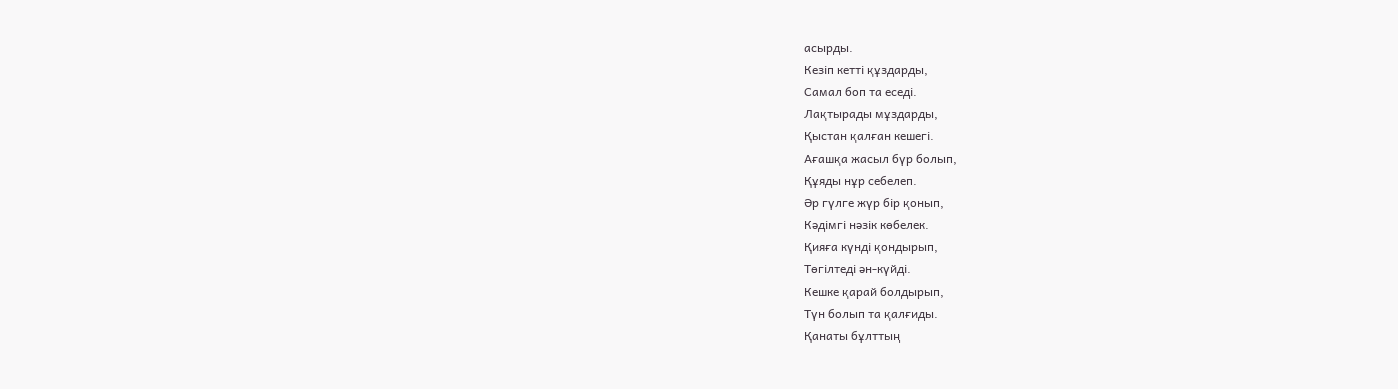асырды.
Кезіп кетті құздарды,
Самал боп та еседі.
Лақтырады мұздарды,
Қыстан қалған кешегі.
Ағашқа жасыл бүр болып,
Құяды нұр себелеп.
Әр гүлге жүр бір қонып,
Кәдімгі нәзік көбелек.
Қияға күнді қондырып,
Төгілтеді ән-күйді.
Кешке қарай болдырып,
Түн болып та қалғиды.
Қанаты бұлттың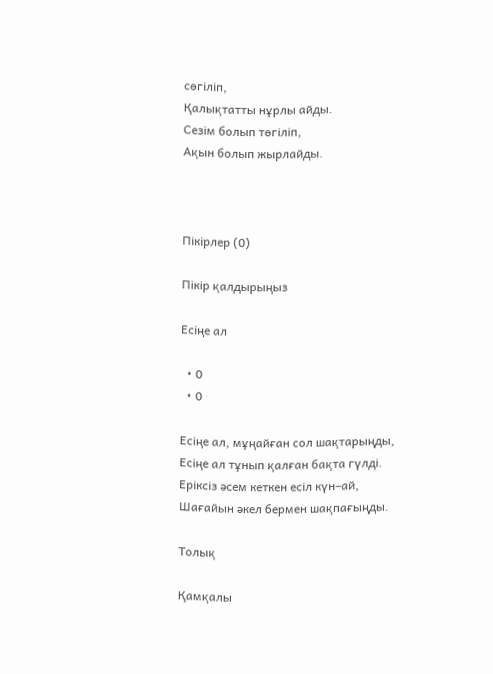сөгіліп,
Қалықтатты нұрлы айды.
Сезім болып төгіліп,
Ақын болып жырлайды.



Пікірлер (0)

Пікір қалдырыңыз

Есіңе ал

  • 0
  • 0

Есіңе ал, мұңайған сол шақтарыңды,
Есіңе ал тұнып қалған бақта гүлді.
Еріксіз әсем кеткен есіл күн–ай,
Шағайын әкел бермен шақпағыңды.

Толық

Қамқалы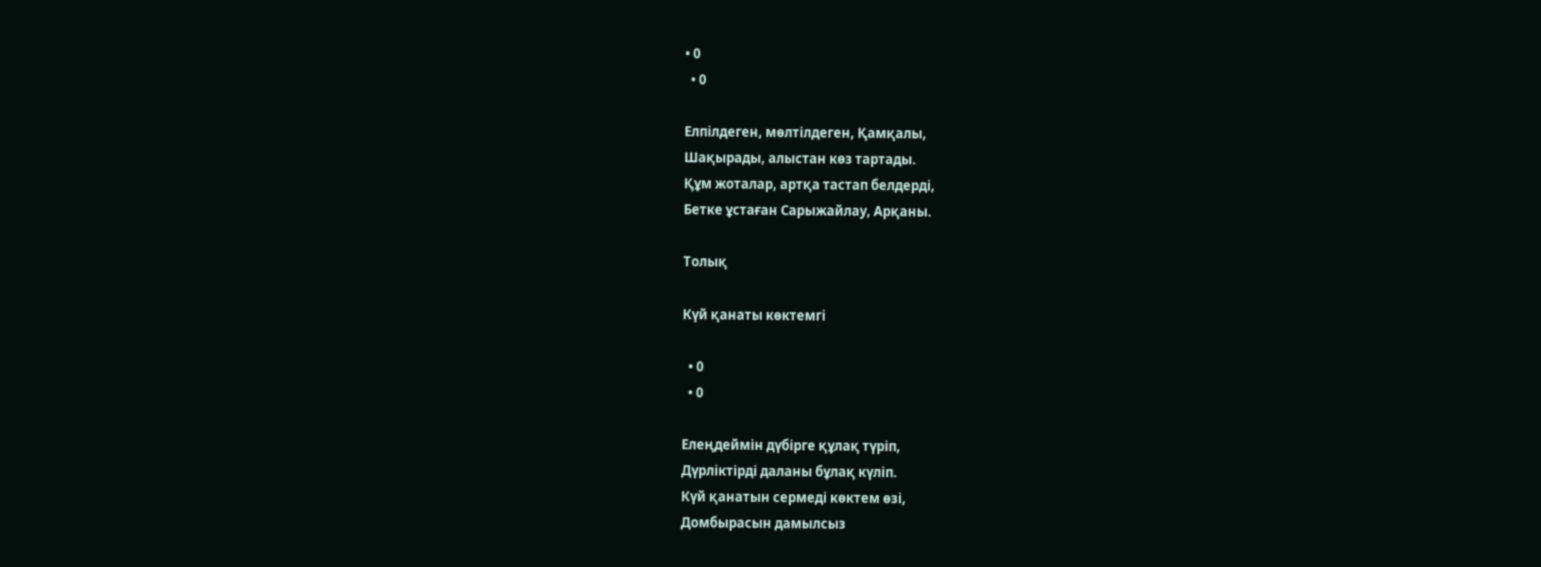• 0
  • 0

Елпілдеген, мөлтілдеген, Қамқалы,
Шақырады, алыстан көз тартады.
Құм жоталар, артқа тастап белдерді,
Бетке ұстаған Сарыжайлау, Арқаны.

Толық

Күй қанаты көктемгі

  • 0
  • 0

Елеңдеймін дүбірге құлақ түріп,
Дүрліктірді даланы бұлақ күліп.
Күй қанатын сермеді көктем өзі,
Домбырасын дамылсыз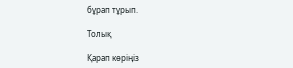бұрап тұрып.

Толық

Қарап көріңіз